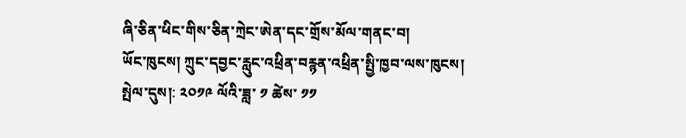ཞི་ཅིན་ཕིང་གིས་ཅིན་ཀྲེང་ཨེན་དང་གྲོས་མོལ་གནང་བ།
ཡོང་ཁུངས། ཀྲུང་དབྱང་རླུང་འཕྲིན་བརྙན་འཕྲིན་སྤྱི་ཁྱབ་ལས་ཁུངས།
སྤེལ་དུས།: ༢༠༡༩ ལོའི་ཟླ་ ༡ ཚེས་ ༡༡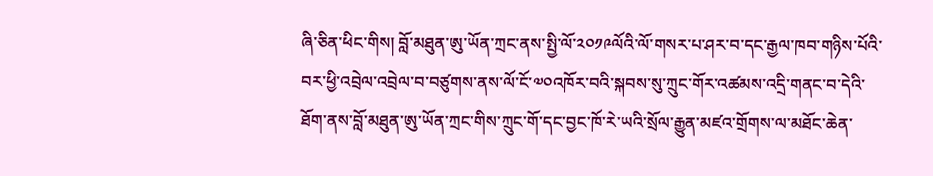ཞི་ཅིན་ཕིང་གིས། བློ་མཐུན་ཨུ་ཡོན་ཀྲང་ནས་སྤྱི་ལོ་༢༠༡༩ལོའི་ལོ་གསར་པ་ཤར་བ་དང་རྒྱལ་ཁབ་གཉིས་པོའི་བར་ཕྱི་འབྲེལ་འབྲེལ་བ་བཙུགས་ནས་ལོ་ངོ་༧༠འཁོར་བའི་སྐབས་སུ་ཀྲུང་གོར་འཚམས་འདྲི་གནང་བ་དེའི་ཐོག་ནས་བློ་མཐུན་ཨུ་ཡོན་ཀྲང་གིས་ཀྲུང་གོ་དང་བྱང་ཁོ་རེ་ཡའི་སྲོལ་རྒྱུན་མཛའ་གྲོགས་ལ་མཐོང་ཆེན་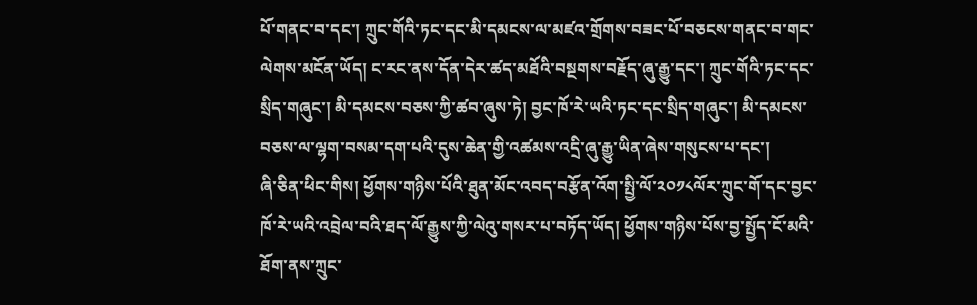པོ་གནང་བ་དང་། ཀྲུང་གོའི་ཏང་དང་མི་དམངས་ལ་མཛའ་གྲོགས་བཟང་པོ་བཅངས་གནང་བ་གང་ལེགས་མངོན་ཡོད། ང་རང་ནས་དོན་དེར་ཚད་མཐོའི་བསྔགས་བརྗོད་ཞུ་རྒྱུ་དང་། ཀྲུང་གོའི་ཏང་དང་སྲིད་གཞུང་། མི་དམངས་བཅས་ཀྱི་ཚབ་ཞུས་ཏེ། བྱང་ཁོ་རེ་ཡའི་ཏང་དང་སྲིད་གཞུང་། མི་དམངས་བཅས་ལ་ལྷག་བསམ་དག་པའི་དུས་ཆེན་གྱི་འཚམས་འདྲི་ཞུ་རྒྱུ་ཡིན་ཞེས་གསུངས་པ་དང་།
ཞི་ཅིན་ཕིང་གིས། ཕྱོགས་གཉིས་པོའི་ཐུན་མོང་འབད་བརྩོན་འོག་སྤྱི་ལོ་༢༠༡༨ལོར་ཀྲུང་གོ་དང་བྱང་ཁོ་རེ་ཡའི་འབྲེལ་བའི་ཐད་ལོ་རྒྱུས་ཀྱི་ལེའུ་གསར་པ་བཏོད་ཡོད། ཕྱོགས་གཉིས་པོས་བྱ་སྤྱོད་ངོ་མའི་ཐོག་ནས་ཀྲུང་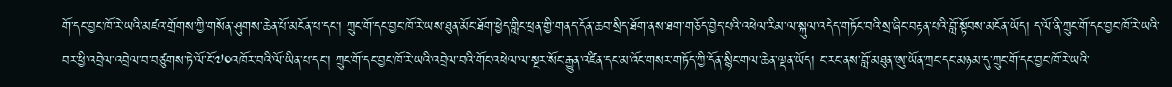གོ་དང་བྱང་ཁོ་རེ་ཡའི་མཛའ་གྲོགས་ཀྱི་གསོན་ཤུགས་ཆེན་པོ་མངོན་པ་དང་། ཀྲུང་གོ་དང་བྱང་ཁོ་རེ་ཡས་ཐུན་མོང་ཐོག་ཕྱེད་གླིང་ཕྲན་གྱི་གནད་དོན་ཆབ་སྲིད་ཐོག་ནས་ཐག་གཅོད་བྱེད་པའི་འཕེལ་རིམ་ལ་སྐུལ་འདེད་གཏོང་བའི་སྲ་ཞིང་བརྟན་པའི་བློ་སྟོབས་མངོན་ཡོད། ད་ལོ་ནི་ཀྲུང་གོ་དང་བྱང་ཁོ་རེ་ཡའི་བར་ཕྱི་འབྲེལ་འབྲེལ་བ་བཙུགས་ཏེ་ལོ་ངོ་༧༠འཁོར་བའི་ལོ་ཡིན་པ་དང་། ཀྲུང་གོ་དང་བྱང་ཁོ་རེ་ཡའི་འབྲེལ་བའི་གོང་འཕེལ་ལ་སྔར་སོང་རྒྱུན་འཛིན་དང་མ་འོང་གསར་གཏོད་ཀྱི་དོན་སྙིང་གལ་ཆེན་ལྡན་ཡོད། ང་རང་ནས་བློ་མཐུན་ཨུ་ཡོན་ཀྲང་དང་མཉམ་དུ་ཀྲུང་གོ་དང་བྱང་ཁོ་རེ་ཡའི་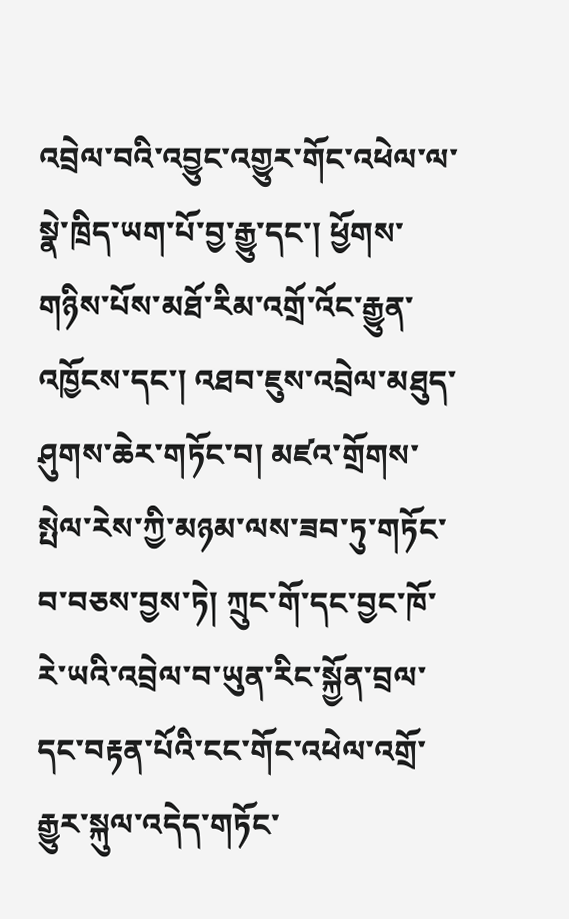འབྲེལ་བའི་འབྱུང་འགྱུར་གོང་འཕེལ་ལ་སྣེ་ཁྲིད་ཡག་པོ་བྱ་རྒྱུ་དང་། ཕྱོགས་གཉིས་པོས་མཐོ་རིམ་འགྲོ་འོང་རྒྱུན་འཁྱོངས་དང་། འཐབ་ཇུས་འབྲེལ་མཐུད་ཤུགས་ཆེར་གཏོང་བ། མཛའ་གྲོགས་སྤེལ་རེས་ཀྱི་མཉམ་ལས་ཟབ་ཏུ་གཏོང་བ་བཅས་བྱས་ཏེ། ཀྲུང་གོ་དང་བྱང་ཁོ་རེ་ཡའི་འབྲེལ་བ་ཡུན་རིང་སྐྱོན་བྲལ་དང་བརྟན་པོའི་ངང་གོང་འཕེལ་འགྲོ་རྒྱུར་སྐུལ་འདེད་གཏོང་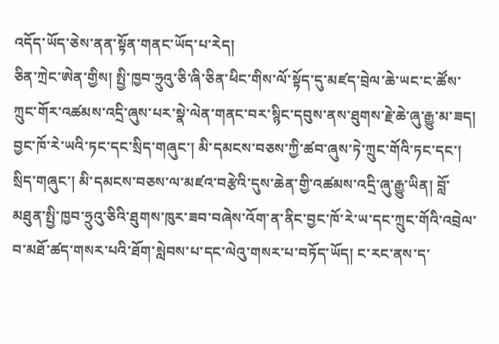འདོད་ཡོད་ཅེས་ནན་སྟོན་གནང་ཡོད་པ་རེད།
ཅིན་ཀྲེང་ཨེན་གྱིས། སྤྱི་ཁྱབ་ཧྲུའུ་ཅི་ཞི་ཅིན་ཕིང་གིས་ལོ་སྟོད་དུ་མཛད་བྲེལ་ཆེ་ཡང་ང་ཚོས་ཀྲུང་གོར་འཚམས་འདྲི་ཞུས་པར་སྣེ་ལེན་གནང་བར་སྙིང་དབུས་ནས་ཐུགས་རྗེ་ཆེ་ཞུ་རྒྱུ་མ་ཟད། བྱང་ཁོ་རེ་ཡའི་ཏང་དང་སྲིད་གཞུང་། མི་དམངས་བཅས་ཀྱི་ཚབ་ཞུས་ཏེ་ཀྲུང་གོའི་ཏང་དང་། སྲིད་གཞུང་། མི་དམངས་བཅས་ལ་མཛའ་བརྩེའི་དུས་ཆེན་གྱི་འཚམས་འདྲི་ཞུ་རྒྱུ་ཡིན། བློ་མཐུན་སྤྱི་ཁྱབ་ཧྲུའུ་ཅིའི་ཐུགས་ཁུར་ཟབ་བཞེས་འོག་ན་ནིང་བྱང་ཁོ་རེ་ཡ་དང་ཀྲུང་གོའི་འབྲེལ་བ་མཐོ་ཚད་གསར་པའི་ཐོག་སླེབས་པ་དང་ལེའུ་གསར་པ་བཏོད་ཡོད། ང་རང་ནས་ད་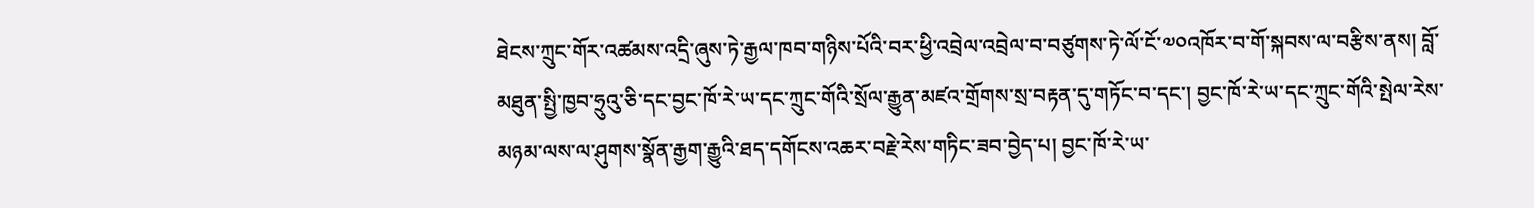ཐེངས་ཀྲུང་གོར་འཚམས་འདྲི་ཞུས་ཏེ་རྒྱལ་ཁབ་གཉིས་པོའི་བར་ཕྱི་འབྲེལ་འབྲེལ་བ་བཙུགས་ཏེ་ལོ་ངོ་༧༠འཁོར་བ་གོ་སྐབས་ལ་བརྩིས་ནས། བློ་མཐུན་སྤྱི་ཁྱབ་ཧྲུའུ་ཅི་དང་བྱང་ཁོ་རེ་ཡ་དང་ཀྲུང་གོའི་སྲོལ་རྒྱུན་མཛའ་གྲོགས་སྲ་བརྟན་དུ་གཏོང་བ་དང་། བྱང་ཁོ་རེ་ཡ་དང་ཀྲུང་གོའི་སྤེལ་རེས་མཉམ་ལས་ལ་ཤུགས་སྣོན་རྒྱག་རྒྱུའི་ཐད་དགོངས་འཆར་བརྗེ་རེས་གཏིང་ཟབ་བྱེད་པ། བྱང་ཁོ་རེ་ཡ་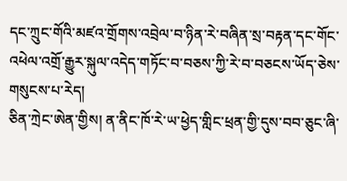དང་ཀྲུང་གོའི་མཛའ་གྲོགས་འབྲེལ་བ་ཉིན་རེ་བཞིན་སྲ་བརྟན་དང་གོང་འཕེལ་འགྲོ་རྒྱུར་སྐུལ་འདེད་གཏོང་བ་བཅས་ཀྱི་རེ་བ་བཅངས་ཡོད་ཅེས་གསུངས་པ་རེད།
ཅིན་ཀྲེང་ཨེན་གྱིས། ན་ནིང་ཁོ་རེ་ཡ་ཕྱེད་གླིང་ཕྲན་གྱི་དུས་བབ་ཅུང་ཞི་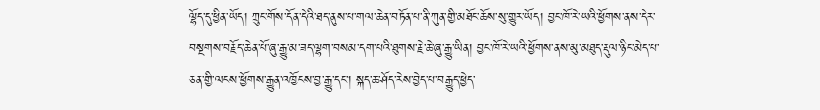ལྷོད་དུ་ཕྱིན་ཡོད། ཀྲུང་གོས་དོན་དེའི་ཐད་ནུས་པ་གལ་ཆེན་བཏོན་པ་ནི་ཀུན་གྱི་མཐོང་ཆོས་སུ་གྱུར་ཡོད། བྱང་ཁོ་རེ་ཡའི་ཕྱོགས་ནས་དེར་བསྔགས་བརྗོད་ཆེན་པོ་ཞུ་རྒྱུ་མ་ཟད་ལྷག་བསམ་དག་པའི་ཐུགས་རྗེ་ཆེ་ཞུ་རྒྱུ་ཡིན། བྱང་ཁོ་རེ་ཡའི་ཕྱོགས་ནས་མུ་མཐུད་རྡུལ་ཉིང་མེད་པ་ཅན་གྱི་ལངས་ཕྱོགས་རྒྱུན་འཁྱོངས་བྱ་རྒྱུ་དང་། སྐད་ཆ་ཤོད་རེས་བྱེད་པ་བརྒྱུད་ཕྱེད་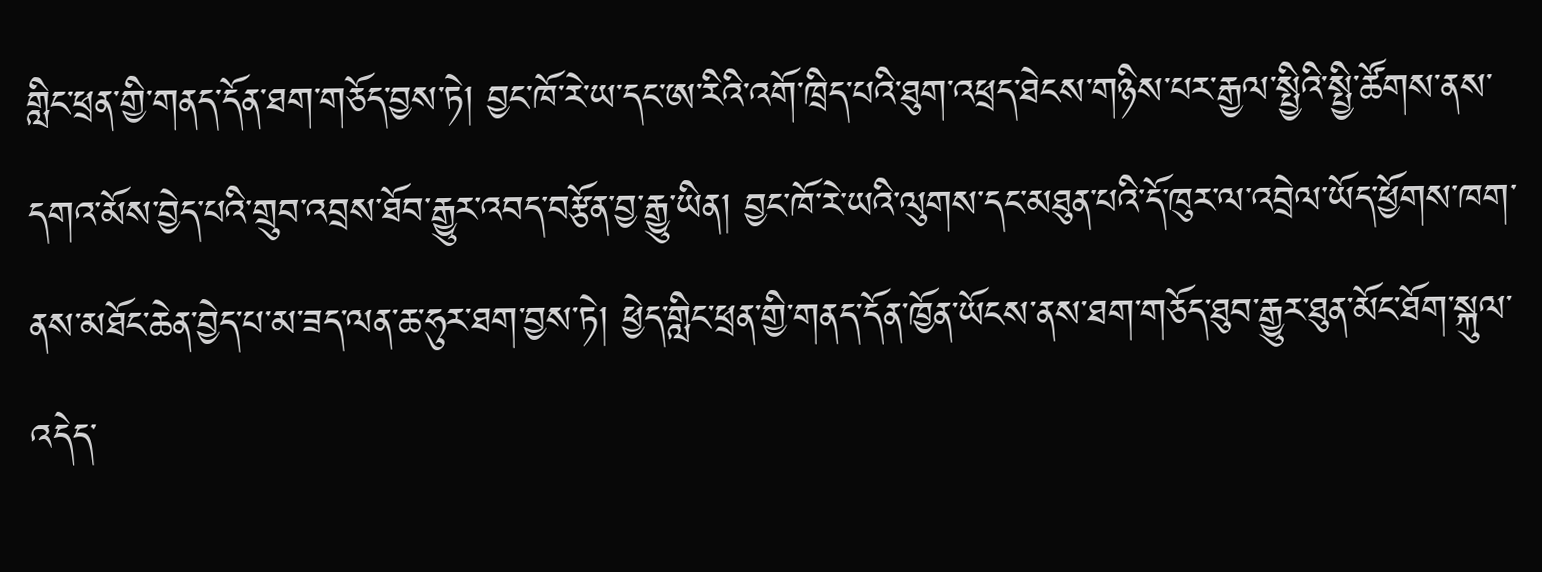གླིང་ཕྲན་གྱི་གནད་དོན་ཐག་གཅོད་བྱས་ཏེ། བྱང་ཁོ་རེ་ཡ་དང་ཨ་རིའི་འགོ་ཁྲིད་པའི་ཐུག་འཕྲད་ཐེངས་གཉིས་པར་རྒྱལ་སྤྱིའི་སྤྱི་ཚོགས་ནས་དགའ་མོས་བྱེད་པའི་གྲུབ་འབྲས་ཐོབ་རྒྱུར་འབད་བརྩོན་བྱ་རྒྱུ་ཡིན། བྱང་ཁོ་རེ་ཡའི་ལུགས་དང་མཐུན་པའི་དོ་ཁུར་ལ་འབྲེལ་ཡོད་ཕྱོགས་ཁག་ནས་མཐོང་ཆེན་བྱེད་པ་མ་ཟད་ལན་ཆ་ཧུར་ཐག་བྱས་ཏེ། ཕྱེད་གླིང་ཕྲན་གྱི་གནད་དོན་ཁྱོན་ཡོངས་ནས་ཐག་གཅོད་ཐུབ་རྒྱུར་ཐུན་མོང་ཐོག་སྐུལ་འདེད་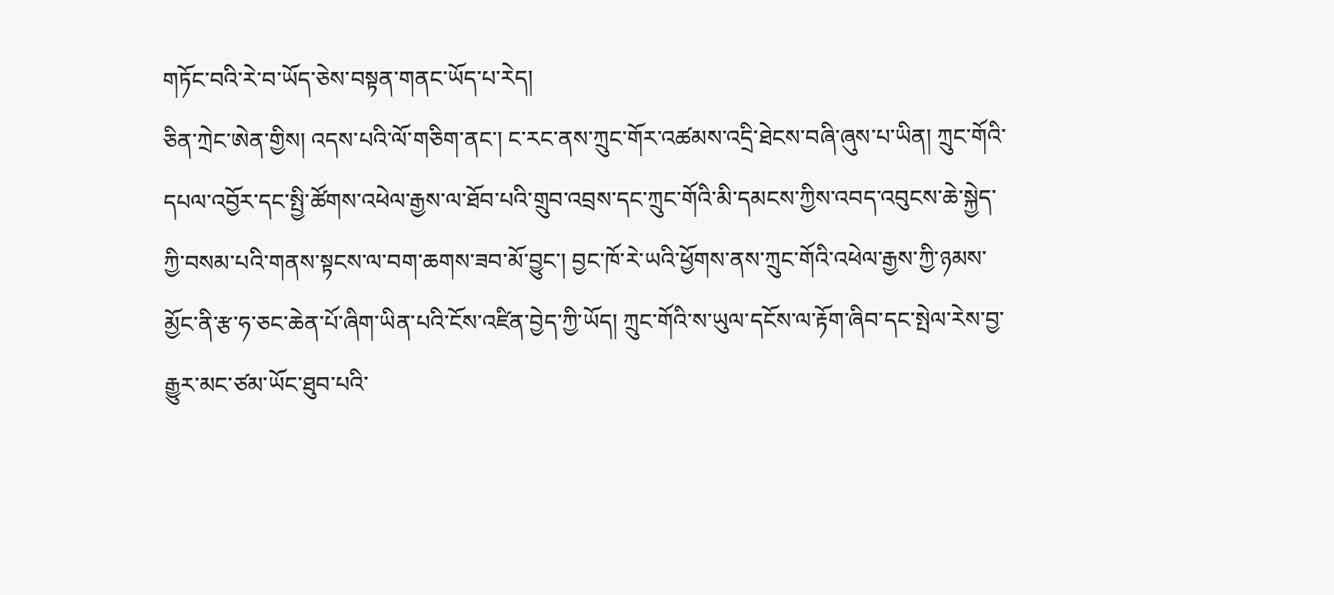གཏོང་བའི་རེ་བ་ཡོད་ཅེས་བསྟན་གནང་ཡོད་པ་རེད།
ཅིན་ཀྲེང་ཨེན་གྱིས། འདས་པའི་ལོ་གཅིག་ནང་། ང་རང་ནས་ཀྲུང་གོར་འཚམས་འདྲི་ཐེངས་བཞི་ཞུས་པ་ཡིན། ཀྲུང་གོའི་དཔལ་འབྱོར་དང་སྤྱི་ཚོགས་འཕེལ་རྒྱས་ལ་ཐོབ་པའི་གྲུབ་འབྲས་དང་ཀྲུང་གོའི་མི་དམངས་ཀྱིས་འབད་འབུངས་ཆེ་སྐྱེད་ཀྱི་བསམ་པའི་གནས་སྟངས་ལ་བག་ཆགས་ཟབ་མོ་བྱུང་། བྱང་ཁོ་རེ་ཡའི་ཕྱོགས་ནས་ཀྲུང་གོའི་འཕེལ་རྒྱས་ཀྱི་ཉམས་མྱོང་ནི་རྩ་ཧ་ཅང་ཆེན་པོ་ཞིག་ཡིན་པའི་ངོས་འཛིན་བྱེད་ཀྱི་ཡོད། ཀྲུང་གོའི་ས་ཡུལ་དངོས་ལ་རྟོག་ཞིབ་དང་སྤེལ་རེས་བྱ་རྒྱུར་མང་ཙམ་ཡོང་ཐུབ་པའི་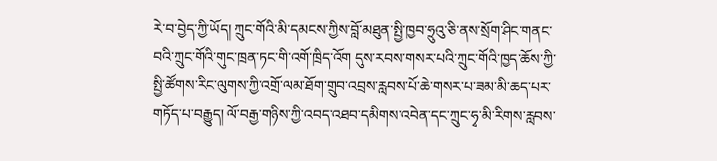རེ་བ་བྱེད་ཀྱི་ཡོད། ཀྲུང་གོའི་མི་དམངས་ཀྱིས་བློ་མཐུན་སྤྱི་ཁྱབ་ཧྲུའུ་ཅི་ནས་སྲོག་ཤིང་གནང་བའི་ཀྲུང་གོའི་གུང་ཁྲན་ཏང་གི་འགོ་ཁྲིད་འོག དུས་རབས་གསར་པའི་ཀྲུང་གོའི་ཁྱད་ཆོས་ཀྱི་སྤྱི་ཚོགས་རིང་ལུགས་ཀྱི་འགྲོ་ལམ་ཐོག་གྲུབ་འབྲས་རླབས་པོ་ཆེ་གསར་པ་ཟམ་མི་ཆད་པར་གཏོད་པ་བརྒྱུད། ལོ་བརྒྱ་གཉིས་ཀྱི་འབད་འཐབ་དམིགས་འབེན་དང་ཀྲུང་ཧྭ་མི་རིགས་རླབས་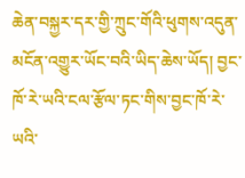ཆེན་བསྐྱར་དར་གྱི་ཀྲུང་གོའི་ཕུགས་འདུན་མངོན་འགྱུར་ཡོང་བའི་ཡིད་ཆེས་ཡོད། བྱང་ཁོ་རེ་ཡའི་ངལ་རྩོལ་ཏང་གིས་བྱང་ཁོ་རེ་ཡའི་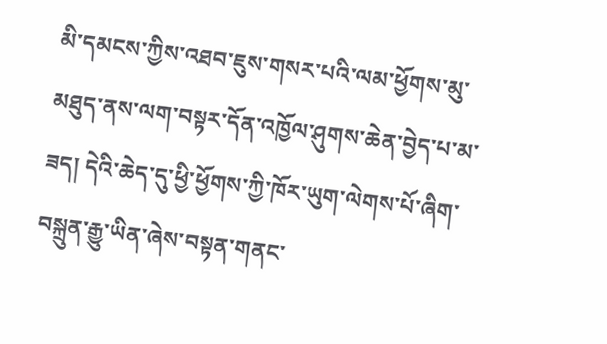མི་དམངས་ཀྱིས་འཐབ་ཇུས་གསར་པའི་ལམ་ཕྱོགས་མུ་མཐུད་ནས་ལག་བསྟར་དོན་འཁྱོལ་ཤུགས་ཆེན་བྱེད་པ་མ་ཟད། དེའི་ཆེད་དུ་ཕྱི་ཕྱོགས་ཀྱི་ཁོར་ཡུག་ལེགས་པོ་ཞིག་བསྐྲུན་རྒྱུ་ཡིན་ཞེས་བསྟན་གནང་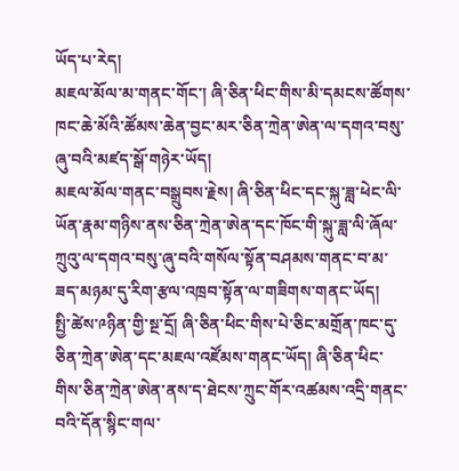ཡོད་པ་རེད།
མཇལ་མོལ་མ་གནང་གོང་། ཞི་ཅིན་ཕིང་གིས་མི་དམངས་ཚོགས་ཁང་ཆེ་མོའི་ཚོམས་ཆེན་བྱང་མར་ཅིན་ཀྲེན་ཨེན་ལ་དགའ་བསུ་ཞུ་བའི་མཛད་སྒོ་གཉེར་ཡོད།
མཇལ་མོལ་གནང་བསྒྲུབས་རྗེས། ཞི་ཅིན་ཕིང་དང་སྐུ་ཟླ་ཕེང་ལི་ཡོན་རྣམ་གཉིས་ནས་ཅིན་ཀྲེན་ཨེན་དང་ཁོང་གི་སྐུ་ཟླ་ལི་ཞོལ་ཀྲུའུ་ལ་དགའ་བསུ་ཞུ་བའི་གསོལ་སྟོན་བཤམས་གནང་བ་མ་ཟད་མཉམ་དུ་རིག་རྩལ་འཁྲབ་སྟོན་ལ་གཟིགས་གནང་ཡོད།
སྤྱི་ཚེས་༩ཉིན་གྱི་སྔ་དྲོ། ཞི་ཅིན་ཕིང་གིས་པེ་ཅིང་མགྲོན་ཁང་དུ་ཅིན་ཀྲེན་ཨེན་དང་མཇལ་འཛོམས་གནང་ཡོད། ཞི་ཅིན་ཕིང་གིས་ཅིན་ཀྲེན་ཨེན་ནས་ད་ཐེངས་ཀྲུང་གོར་འཚམས་འདྲི་གནང་བའི་དོན་སྙིང་གལ་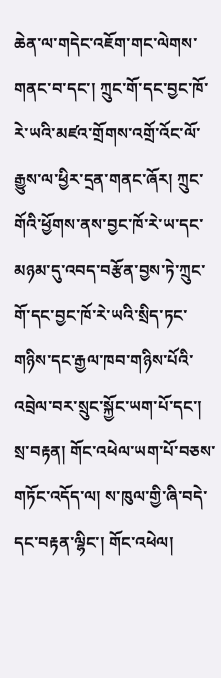ཆེན་ལ་གདེང་འཇོག་གང་ལེགས་གནང་བ་དང་། ཀྲུང་གོ་དང་བྱང་ཁོ་རེ་ཡའི་མཛའ་གྲོགས་འགྲོ་འོང་ལོ་རྒྱུས་ལ་ཕྱིར་དྲན་གནང་ཞོར། ཀྲུང་གོའི་ཕྱོགས་ནས་བྱང་ཁོ་རེ་ཡ་དང་མཉམ་དུ་འབད་བརྩོན་བྱས་ཏེ་ཀྲུང་གོ་དང་བྱང་ཁོ་རེ་ཡའི་སྲིད་ཏང་གཉིས་དང་རྒྱལ་ཁབ་གཉིས་པོའི་འབྲེལ་བར་སྲུང་སྐྱོང་ཡག་པོ་དང་། སྲ་བརྟན། གོང་འཕེལ་ཡག་པོ་བཅས་གཏོང་འདོད་ལ། ས་ཁུལ་གྱི་ཞི་བདེ་དང་བརྟན་ལྷིང་། གོང་འཕེལ།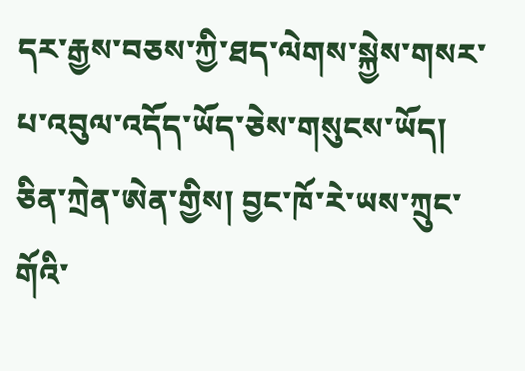དར་རྒྱས་བཅས་ཀྱི་ཐད་ལེགས་སྐྱེས་གསར་པ་འབུལ་འདོད་ཡོད་ཅེས་གསུངས་ཡོད།
ཅིན་ཀྲེན་ཨེན་གྱིས། བྱང་ཁོ་རེ་ཡས་ཀྲུང་གོའི་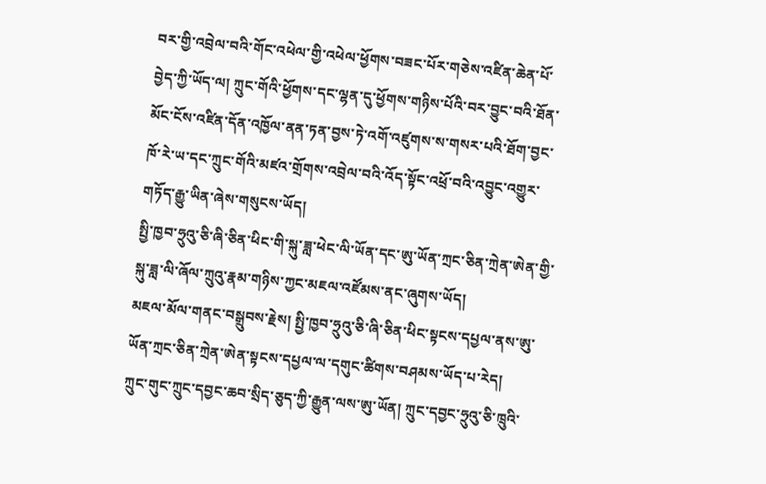བར་གྱི་འབྲེལ་བའི་གོང་འཕེལ་གྱི་འཕེལ་ཕྱོགས་བཟང་པོར་གཅེས་འཛིན་ཆེན་པོ་བྱེད་ཀྱི་ཡོད་ལ། ཀྲུང་གོའི་ཕྱོགས་དང་ལྷན་དུ་ཕྱོགས་གཉིས་པོའི་བར་བྱུང་བའི་ཐོན་མོང་ངོས་འཛིན་དོན་འཁྱོལ་ནན་ཏན་བྱས་ཏེ་འགོ་འཛུགས་ས་གསར་པའི་ཐོག་བྱང་ཁོ་རེ་ཡ་དང་ཀྲུང་གོའི་མཛའ་གྲོགས་འབྲེལ་བའི་འོད་སྟོང་འཕྲོ་བའི་འབྱུང་འགྱུར་གཏོད་རྒྱུ་ཡིན་ཞེས་གསུངས་ཡོད།
སྤྱི་ཁྱབ་ཧྲུའུ་ཅི་ཞི་ཅིན་ཕིང་གི་སྐུ་ཟླ་ཕེང་ལི་ཡོན་དང་ཨུ་ཡོན་ཀྲང་ཅིན་ཀྲེན་ཨེན་གྱི་སྐུ་ཟླ་ལི་ཞོལ་ཀྲུའུ་རྣམ་གཉིས་ཀྱང་མཇལ་འཛོམས་ནང་ཞུགས་ཡོད།
མཇལ་མོལ་གནང་བསྒྲུབས་རྗེས། སྤྱི་ཁྱབ་ཧྲུའུ་ཅི་ཞི་ཅིན་ཕིང་སྟངས་དཔྱལ་ནས་ཨུ་ཡོན་ཀྲང་ཅིན་ཀྲེན་ཨེན་སྟངས་དཔྱལ་ལ་དགུང་ཚིགས་བཤམས་ཡོད་པ་རེད།
ཀྲུང་གུང་ཀྲུང་དབྱང་ཆབ་སྲིད་ཅུད་ཀྱི་རྒྱུན་ལས་ཨུ་ཡོན། ཀྲུང་དབྱང་ཧྲུའུ་ཅི་ཁྲུའི་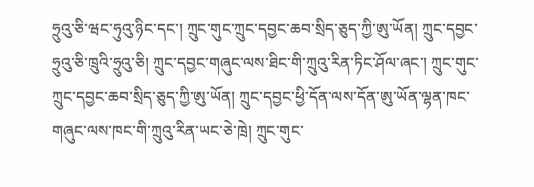ཧྲུའུ་ཅི་ཝང་ཧུའུ་ཉིང་དང་། ཀྲུང་གུང་ཀྲུང་དབྱང་ཆབ་སྲིད་ཅུད་ཀྱི་ཨུ་ཡོན། ཀྲུང་དབྱང་ཧྲུའུ་ཅི་ཁྲུའི་ཧྲུའུ་ཅི། ཀྲུང་དབྱང་གཞུང་ལས་ཐིང་གི་ཀྲུའུ་རིན་ཏིང་ཤོལ་ཞང་། ཀྲུང་གུང་ཀྲུང་དབྱང་ཆབ་སྲིད་ཅུད་ཀྱི་ཨུ་ཡོན། ཀྲུང་དབྱང་ཕྱི་དོན་ལས་དོན་ཨུ་ཡོན་ལྷན་ཁང་གཞུང་ལས་ཁང་གི་ཀྲུའུ་རིན་ཡང་ཅེ་ཁྲེ། ཀྲུང་གུང་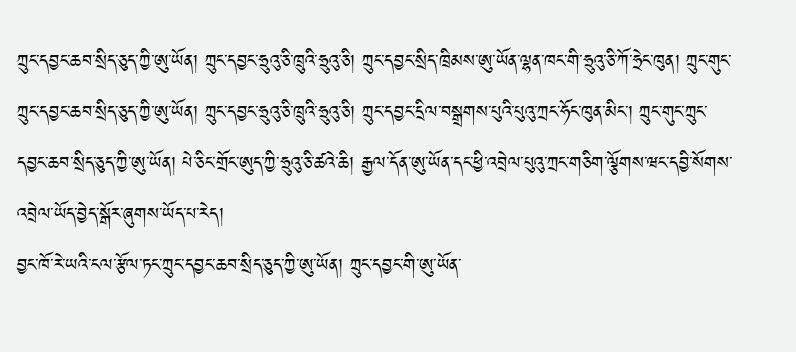ཀྲུང་དབྱང་ཆབ་སྲིད་ཅུད་ཀྱི་ཨུ་ཡོན། ཀྲུང་དབྱང་ཧྲུའུ་ཅི་ཁྲུའི་ཧྲུའུ་ཅི། ཀྲུང་དབྱང་སྲིད་ཁྲིམས་ཨུ་ཡོན་ལྷན་ཁང་གི་ཧྲུའུ་ཅི་ཀོ་ཧྲེང་ཁུན། ཀྲུང་གུང་ཀྲུང་དབྱང་ཆབ་སྲིད་ཅུད་ཀྱི་ཨུ་ཡོན། ཀྲུང་དབྱང་ཧྲུའུ་ཅི་ཁྲུའི་ཧྲུའུ་ཅི། ཀྲུང་དབྱང་དྲིལ་བསྒྲགས་པུའི་པུའུ་ཀྲང་ཧོང་ཁུན་མིང་། ཀྲུང་གུང་ཀྲུང་དབྱང་ཆབ་སྲིད་ཅུད་ཀྱི་ཨུ་ཡོན། པེ་ཅིང་གྲོང་ཨུད་ཀྱི་ཧྲུའུ་ཅི་ཚའེ་ཆི། རྒྱལ་དོན་ཨུ་ཡོན་དང་ཕྱི་འབྲེལ་པུའུ་ཀྲང་གཅིག་ལྕོགས་ཝང་དབྱི་སོགས་འབྲེལ་ཡོད་བྱེད་སྒོར་ཞུགས་ཡོད་པ་རེད།
བྱང་ཁོ་རེ་ཡའི་ངལ་རྩོལ་ཏང་ཀྲུང་དབྱང་ཆབ་སྲིད་ཅུད་ཀྱི་ཨུ་ཡོན། ཀྲུང་དབྱང་གི་ཨུ་ཡོན་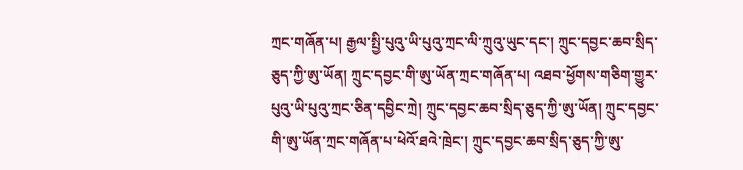ཀྲང་གཞོན་པ། རྒྱལ་སྤྱི་པུའུ་ཡི་པུའུ་ཀྲང་ལི་ཀྲུའུ་ཡུང་དང་། ཀྲུང་དབྱང་ཆབ་སྲིད་ཅུད་ཀྱི་ཨུ་ཡོན། ཀྲུང་དབྱང་གི་ཨུ་ཡོན་ཀྲང་གཞོན་པ། འཐབ་ཕྱོགས་གཅིག་གྱུར་པུའུ་ཡི་པུའུ་ཀྲང་ཅིན་དབྱིང་ཀྲེ། ཀྲུང་དབྱང་ཆབ་སྲིད་ཅུད་ཀྱི་ཨུ་ཡོན། ཀྲུང་དབྱང་གི་ཨུ་ཡོན་ཀྲང་གཞོན་པ་ཕེའོ་ཐའེ་ཁྲེང་། ཀྲུང་དབྱང་ཆབ་སྲིད་ཅུད་ཀྱི་ཨུ་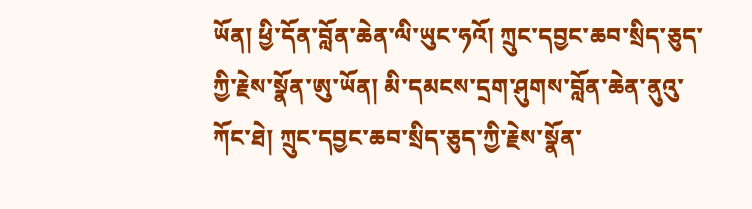ཡོན། ཕྱི་དོན་བློན་ཆེན་ལི་ཡུང་ཧའོ། ཀྲུང་དབྱང་ཆབ་སྲིད་ཅུད་ཀྱི་རྗེས་སྣོན་ཨུ་ཡོན། མི་དམངས་དྲག་ཤུགས་བློན་ཆེན་ནུའུ་ཀོང་ཐེ། ཀྲུང་དབྱང་ཆབ་སྲིད་ཅུད་ཀྱི་རྗེས་སྣོན་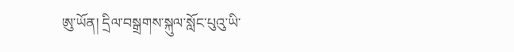ཨུ་ཡོན། དྲིལ་བསྒྲགས་སྐུལ་སློང་པུའུ་ཡི་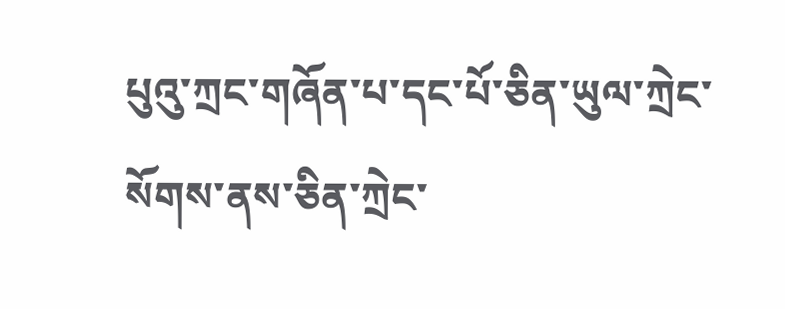པུའུ་ཀྲང་གཞོན་པ་དང་པོ་ཅིན་ཡུལ་ཀྲེང་སོགས་ནས་ཅིན་ཀྲེང་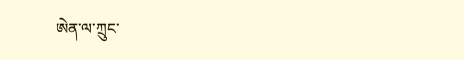ཨེན་ལ་ཀྲུང་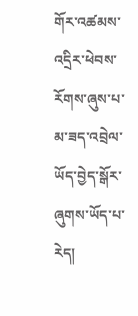གོར་འཚམས་འདྲིར་ཕེབས་རོགས་ཞུས་པ་མ་ཟད་འབྲེལ་ཡོད་བྱེད་སྒོར་ཞུགས་ཡོད་པ་རེད།